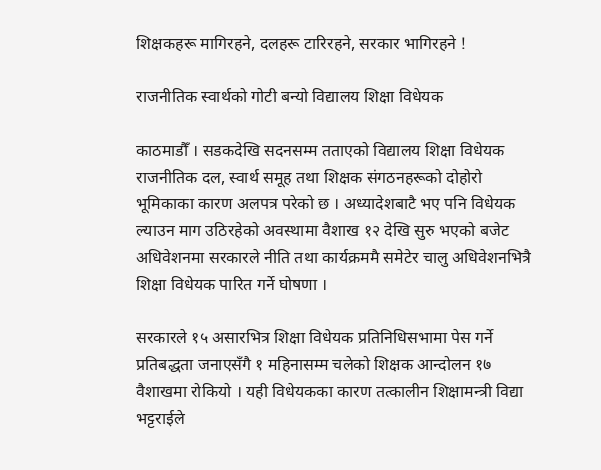शिक्षकहरू मागिरहने, दलहरू टारिरहने, सरकार भागिरहने !

राजनीतिक स्वार्थको गोटी बन्यो विद्यालय शिक्षा विधेयक

काठमाडौँ । सडकदेखि सदनसम्म तताएको विद्यालय शिक्षा विधेयक राजनीतिक दल, स्वार्थ समूह तथा शिक्षक संगठनहरूको दोहोरो भूमिकाका कारण अलपत्र परेको छ । अध्यादेशबाटै भए पनि विधेयक ल्याउन माग उठिरहेको अवस्थामा वैशाख १२ देखि सुरु भएको बजेट अधिवेशनमा सरकारले नीति तथा कार्यक्रममै समेटेर चालु अधिवेशनभित्रै शिक्षा विधेयक पारित गर्ने घोषणा ।

सरकारले १५ असारभित्र शिक्षा विधेयक प्रतिनिधिसभामा पेस गर्ने प्रतिबद्धता जनाएसँगै १ महिनासम्म चलेको शिक्षक आन्दोलन १७ वैशाखमा रोकियो । यही विधेयकका कारण तत्कालीन शिक्षामन्त्री विद्या भट्टराईले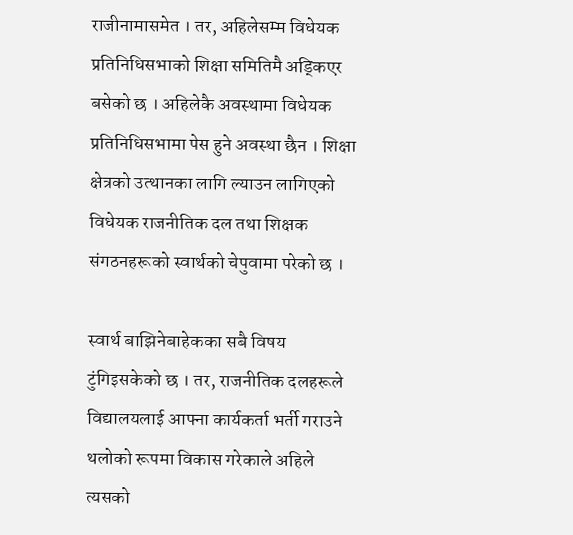राजीनामासमेत । तर, अहिलेसम्म विधेयक प्रतिनिधिसभाको शिक्षा समितिमै अड्किएर बसेको छ । अहिलेकै अवस्थामा विधेयक प्रतिनिधिसभामा पेस हुने अवस्था छैन । शिक्षा क्षेत्रको उत्थानका लागि ल्याउन लागिएको विधेयक राजनीतिक दल तथा शिक्षक संगठनहरूको स्वार्थको चेपुवामा परेको छ ।

स्वार्थ बाझिनेबाहेकका सबै विषय टुंगिइसकेको छ । तर, राजनीतिक दलहरूले विद्यालयलाई आफ्ना कार्यकर्ता भर्ती गराउने थलोको रूपमा विकास गरेकाले अहिले त्यसको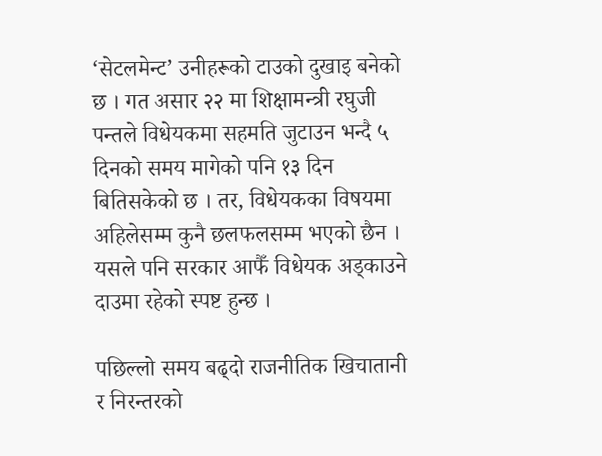‘सेटलमेन्ट’ उनीहरूको टाउको दुखाइ बनेको छ । गत असार २२ मा शिक्षामन्त्री रघुजी पन्तले विधेयकमा सहमति जुटाउन भन्दै ५ दिनको समय मागेको पनि १३ दिन बितिसकेको छ । तर, विधेयकका विषयमा अहिलेसम्म कुनै छलफलसम्म भएको छैन । यसले पनि सरकार आफैँ विधेयक अड्काउने दाउमा रहेको स्पष्ट हुन्छ ।

पछिल्लो समय बढ्दो राजनीतिक खिचातानी र निरन्तरको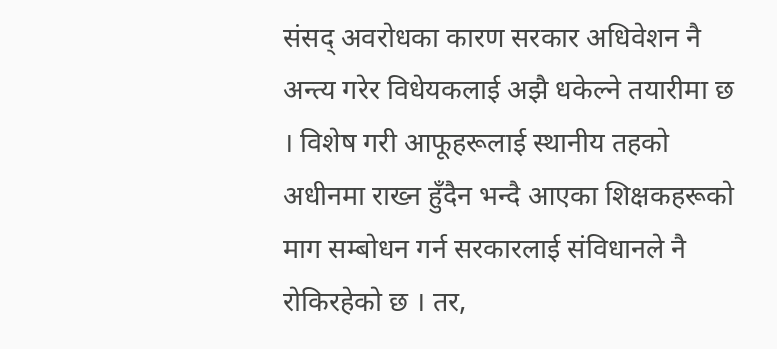संसद् अवरोधका कारण सरकार अधिवेशन नै अन्त्य गरेर विधेयकलाई अझै धकेल्ने तयारीमा छ । विशेष गरी आफूहरूलाई स्थानीय तहको अधीनमा राख्न हुँदैन भन्दै आएका शिक्षकहरूको माग सम्बोधन गर्न सरकारलाई संविधानले नै रोकिरहेको छ । तर,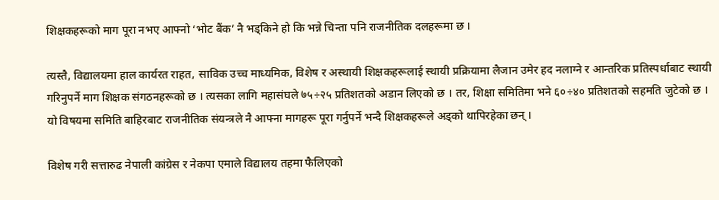शिक्षकहरूको माग पूरा नभए आफ्नो ‘भोट बैंक’ नै भड्किने हो कि भन्ने चिन्ता पनि राजनीतिक दलहरूमा छ ।

त्यस्तै, विद्यालयमा हाल कार्यरत राहत, साविक उच्च माध्यमिक, विशेष र अस्थायी शिक्षकहरूलाई स्थायी प्रक्रियामा लैजान उमेर हद नलाग्ने र आन्तरिक प्रतिस्पर्धाबाट स्थायी गरिनुपर्ने माग शिक्षक संगठनहरूको छ । त्यसका लागि महासंघले ७५÷२५ प्रतिशतको अडान लिएको छ । तर, शिक्षा समितिमा भने ६०÷४० प्रतिशतको सहमति जुटेको छ । यो विषयमा समिति बाहिरबाट राजनीतिक संयन्त्रले नै आफ्ना मागहरू पूरा गर्नुपर्ने भन्दै शिक्षकहरूले अड्को थापिरहेका छन् ।

विशेष गरी सत्तारुढ नेपाली कांग्रेस र नेकपा एमाले विद्यालय तहमा फैलिएको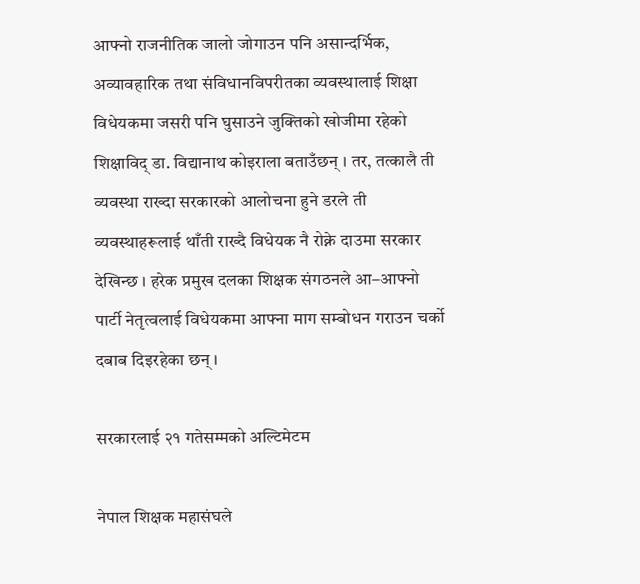आफ्नो राजनीतिक जालो जोगाउन पनि असान्दर्भिक, अव्यावहारिक तथा संविधानविपरीतका व्यवस्थालाई शिक्षा विधेयकमा जसरी पनि घुसाउने जुक्तिको खोजीमा रहेको शिक्षाविद् डा. विद्यानाथ कोइराला बताउँछन् । तर, तत्कालै ती व्यवस्था राख्दा सरकारको आलोचना हुने डरले ती व्यवस्थाहरूलाई थाँती राख्दै विधेयक नै रोक्ने दाउमा सरकार देखिन्छ । हरेक प्रमुख दलका शिक्षक संगठनले आ–आफ्नो पार्टी नेतृत्वलाई विधेयकमा आफ्ना माग सम्बोधन गराउन चर्को दबाब दिइरहेका छन् ।

सरकारलाई २१ गतेसम्मको अल्टिमेटम

नेपाल शिक्षक महासंघले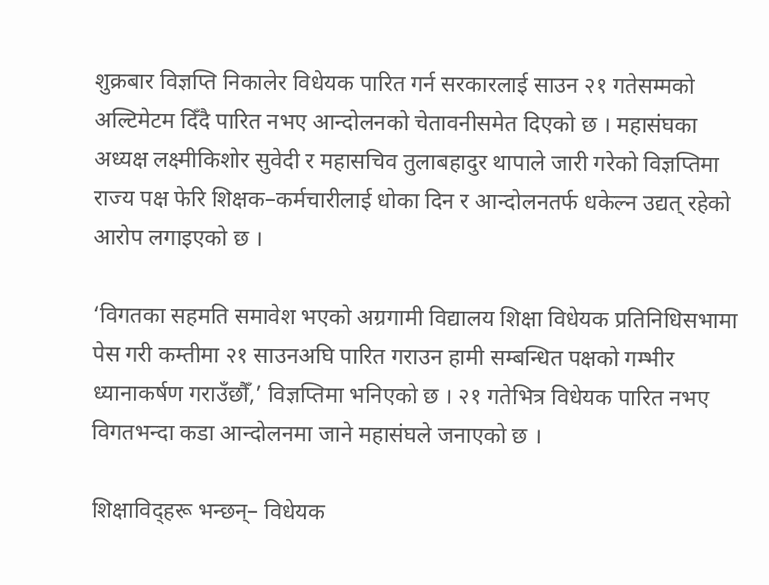शुक्रबार विज्ञप्ति निकालेर विधेयक पारित गर्न सरकारलाई साउन २१ गतेसम्मको अल्टिमेटम दिँदै पारित नभए आन्दोलनको चेतावनीसमेत दिएको छ । महासंघका अध्यक्ष लक्ष्मीकिशोर सुवेदी र महासचिव तुलाबहादुर थापाले जारी गरेको विज्ञप्तिमा राज्य पक्ष फेरि शिक्षक–कर्मचारीलाई धोका दिन र आन्दोलनतर्फ धकेल्न उद्यत् रहेको आरोप लगाइएको छ ।

‘विगतका सहमति समावेश भएको अग्रगामी विद्यालय शिक्षा विधेयक प्रतिनिधिसभामा पेस गरी कम्तीमा २१ साउनअघि पारित गराउन हामी सम्बन्धित पक्षको गम्भीर ध्यानाकर्षण गराउँछौँ,’ विज्ञप्तिमा भनिएको छ । २१ गतेभित्र विधेयक पारित नभए विगतभन्दा कडा आन्दोलनमा जाने महासंघले जनाएको छ ।

शिक्षाविद्हरू भन्छन्– विधेयक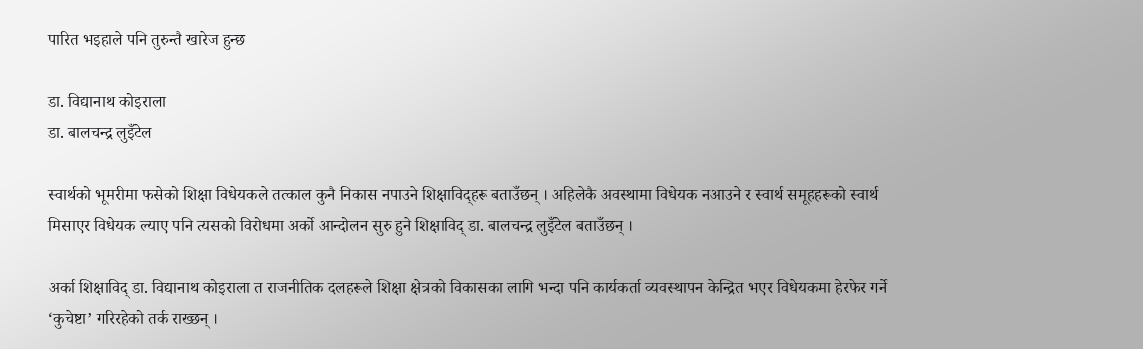पारित भइहाले पनि तुरुन्तै खारेज हुन्छ

डा. विद्यानाथ कोइराला
डा. बालचन्द्र लुइँटेल

स्वार्थको भूमरीमा फसेको शिक्षा विधेयकले तत्काल कुनै निकास नपाउने शिक्षाविद्हरू बताउँछन् । अहिलेकै अवस्थामा विधेयक नआउने र स्वार्थ समूहहरूको स्वार्थ मिसाएर विधेयक ल्याए पनि त्यसको विरोधमा अर्को आन्दोलन सुरु हुने शिक्षाविद् डा. बालचन्द्र लुइँटेल बताउँछन् ।

अर्का शिक्षाविद् डा. विद्यानाथ कोइराला त राजनीतिक दलहरूले शिक्षा क्षेत्रको विकासका लागि भन्दा पनि कार्यकर्ता व्यवस्थापन केन्द्रित भएर विधेयकमा हेरफेर गर्ने ‘कुचेष्टा’ गरिरहेको तर्क राख्छन् ।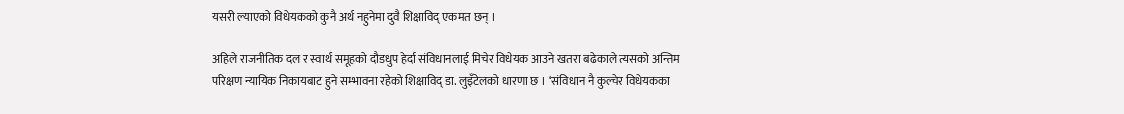यसरी ल्याएको विधेयकको कुनै अर्थ नहुनेमा दुवै शिक्षाविद् एकमत छन् ।

अहिले राजनीतिक दल र स्वार्थ समूहको दौडधुप हेर्दा संविधानलाई मिचेर विधेयक आउने खतरा बढेकाले त्यसको अन्तिम परिक्षण न्यायिक निकायबाट हुने सम्भावना रहेको शिक्षाविद् डा. लुइँटेलको धारणा छ । ‘संविधान नै कुल्चेर विधेयकका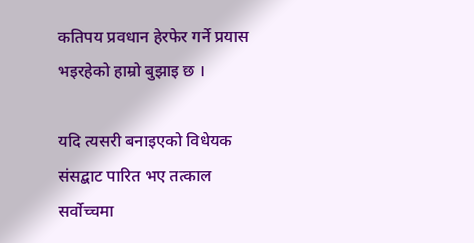कतिपय प्रवधान हेरफेर गर्ने प्रयास भइरहेको हाम्रो बुझाइ छ ।

यदि त्यसरी बनाइएको विधेयक संसद्बाट पारित भए तत्काल सर्वोच्चमा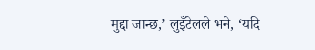मुद्दा जान्छ,’ लुइँटेलले भने, ‘यदि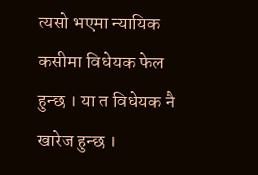त्यसो भएमा न्यायिक कसीमा विधेयक फेल हुन्छ । या त विधेयक नै खारेज हुन्छ ।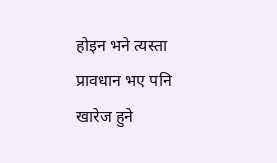होइन भने त्यस्ता प्रावधान भए पनि खारेज हुने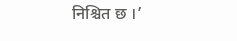निश्चित छ ।’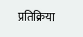प्रतिक्रिया